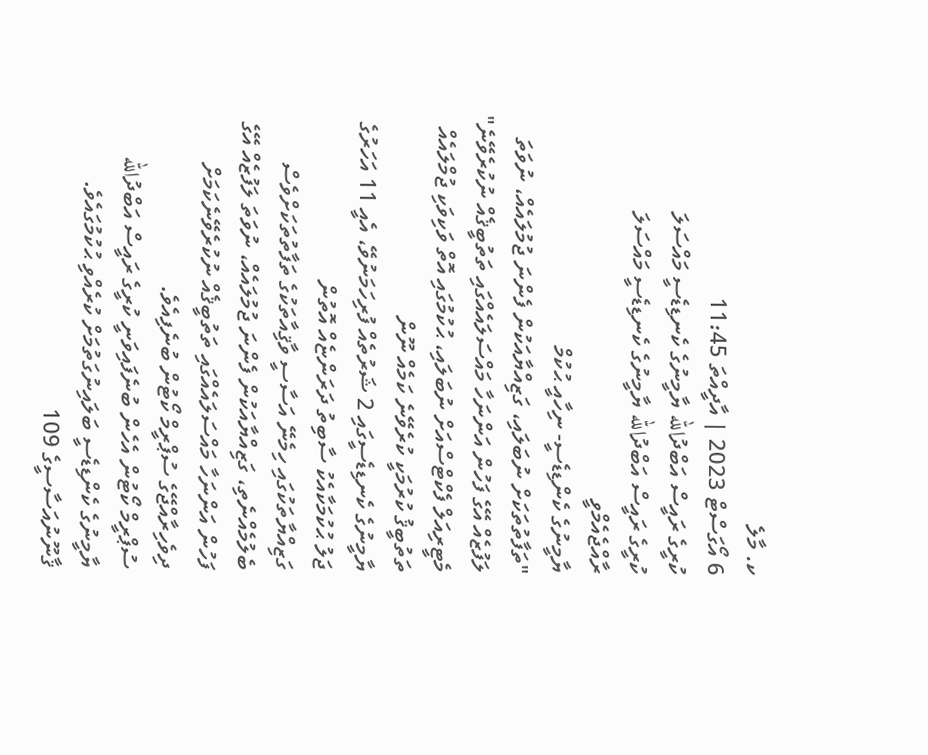ކ. މާލެ
6 އޯގަސްޓް 2023 | އާދީއްތަ 11:45
ކުރީގެ ރައީސް އަބްދުالله ޔާމީނުގެ ކެނޑިޑެސީ މައްސަލަ
ކުރީގެ ރައީސް އަބްދުالله ޔާމީނުގެ ކެނޑިޑެސީ މައްސަލަ
ރާއްޖެއެމްވީ
ޔާމީނުގެ ކެންޑިޑެސީ- ނިހާއީ ޙުކުމް
"ތަފާތުތަކަށް ނުބަލައި، ގަޒިއްޔާއަކުން ފެންނަ ޖުމުލައެއް، ނުވަތަ ލަފުޒެއް އޭގެ ފަހުން އަންނަހާ މައްސަލައެއްގައި ތަތުބީޤެއް ނުކުރެވޭނެ"
މެޓީރިއަލް ފެކްޓްސްއަށް ނުބަލައި، ޙުކުމުގައި އޮތް ވަކިވަކި ޖުމްލައެއް ތަތުބީޤު ކުރުމަކީ ކުރެވޭނެ ކަމެއް ނޫން
ޔާމީނުގެ ކެނޑިޑެސީގައި 2 ޝަރުތެއް ފުރިހަމަނުވޭ، އެއީ 11 އަހަރުގެ ޖަލު ޙުކުމަކާއެކު ސާބިތު ދަރަންޏެއް އޮތުން
ގަޒިއްޔާތަކުގައި ހިމެނޭ އަސާސީ ވާޤިއާތަކުގެ ތަފާތުތަކަށްވެސް ބެލުމެއްނެތި، ގަޒިއްޔާއަކުން ފެންނަ ޖުމުލައެއް، ނުވަތަ ލަފުޒެއް އޭގެ ފަހުން އަންނަހާ މައްސަލައެއްގައި ތަތުބީޤެއް ނުކުރެވޭނެކަމަށް ދިވެހިރާއްޖޭގެ ސުޕްރީމް ކޯޓުން ބުނެފިއެވެ.
ސުޕްރީމް ކޯޓުން އެހެން ބުނެފައިވަނީ ކުރީގެ ރައީސް އަބްދުالله ޔާމީނުގެ ކެންޑިޑެސީ ބަލައިނުގަތުމަށް ކުރެއްވި ޙުކުމުގައެވެ.
ޤާނޫނުއަސާސީގެ 109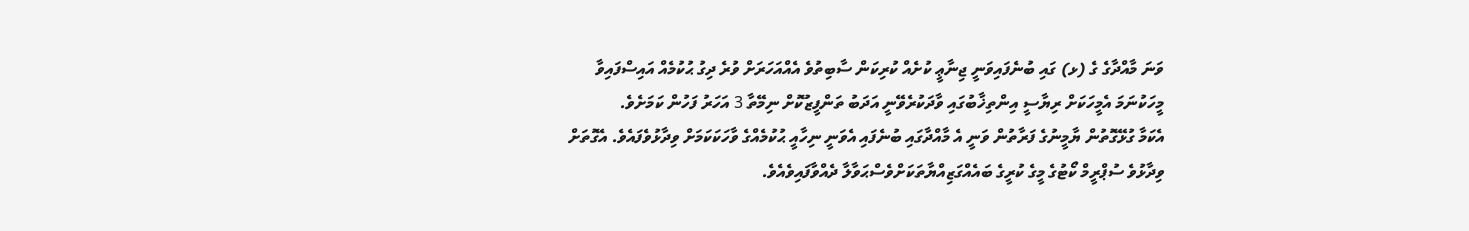ވަނަ މާއްދާގެ ގެ (ޅ) ގައި ބުނެފައިވަނީ ޖިނާޢީ ކުށެއް ކުރިކަން ސާބިތުވެ އެއްއަހަރަށް ވުރެ ދިގު ޙުކުމެއް އައިސްފައިވާ މީހަކުނަމަ އެމީހަކަށް ރިޔާސީ އިންތިޚާބުގައި ވާދަކުރެވޭނީ އަދަބު ތަންފީޒުކޮށް ނިމޭތާ 3 އަހަރު ފަހުން ކަމަށެވެ.
އެކަމާ ގުޅޭގޮތުން ޔާމީނުގެ ފަރާތުން ވަނީ އެ މާއްދާގައި ބުނެފައި އެވަނީ ނިހާއީ ޙުކުމެއްގެ ވާހަކަކަމަށް ވިދާޅުވެފައެވެ. އެގޮތަށް ވިދާޅުވެ ސުޕްރީމް ކޯޓުގެ މީގެ ކުރީގެ ބައެއްގަޒިއްޔާތަކަށްވެސްޙަވާލާ ދެއްވާފައިވެއެވެ.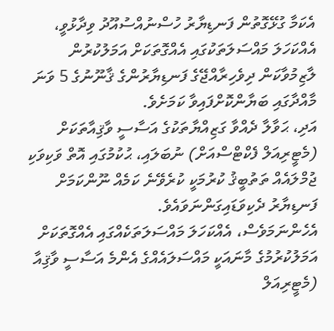އެކަމާ ގުޅޭގޮތުން ފަނޑިޔާރު ހުސްނުއްސުއޫދު ވިދާޅުވީ، އެއްކަހަލަ މައްސަލަތަކުގައި އެއްގޮތަކަށް އަމަލުކުރުން ލާޒިމުވާކަން ދިވެހިރާއްޖޭގެ ފަނޑިޔާރުންގެ ޤާނޫނުގެ 5 ވަނަ މާއްދާގައި ބަޔާންކޮށްފައިވާ ކަމަށެވެ.
އަދި، ޙަވާލާ ދެއްވާ ގަޒިއްޔާތަކުގެ އަސާސީ ވާޤިއާތަކަށް (މެޓީރިއަލް ފެކްޓްސްއަށް) ނުބަލައި، ޙުކުމުގައި އޮތް ވަކިވަކި ޖުމްލައެއް ތަތުބީޤު ކުރުމަކީ ކުރެވޭނެ ކަމެއް ނޫންކަމަށް ފަނޑިޔާރު ދެކިވަޑައިގަންނަވައެވެ.
އެހެންނަމަވެސް، އެއްކަހަލަ މައްސަލަތަކެއްގައި އެއްގޮތަކަށް އަމަލުކުރުމުގެ މާނައަކީ މައްސަލައެއްގެ އެންމެ އަސާސީ ވާޤިއާ (މެޓީރިއަލް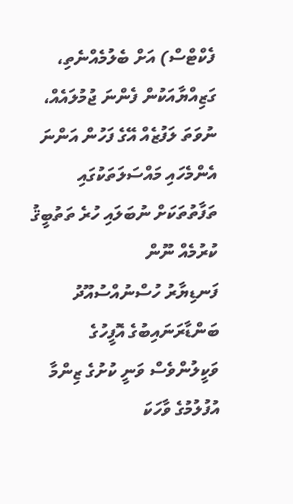ފެކްޓްސް) އަށް ބެލުމެއްނެތި، ގަޒިއްޔާއަކުން ފެންނަ ޖުމުލައެއް، ނުވަތަ ލަފުޒެއް އޭގެ ފަހުން އަންނަ އެންމެހައި މައްސަލަތަކުގައި ތަފާތުތަކަށް ނުބަލައި ހުރެ ތަތުބީޤު ކުރުމެއް ނޫން
ފަނޑިޔާރު ހުސްނުއްސުއޫދު
ބަންޑާރަނައިބުގެ އޮފީހުގެ ވަކީލުންވެސް ވަނީ ކުށުގެ ޒިންމާ އުފުލުމުގެ ވާހަކަ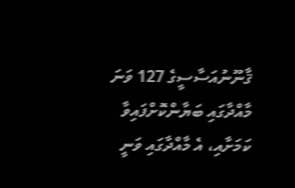ޤާނޫނުއަސާސީގެ 127 ވަނަ މާއްދާގައި ބަޔާންކޮށްފައިވާ ކަމަށާއި، އެ މާއްދާގައި ވަނީ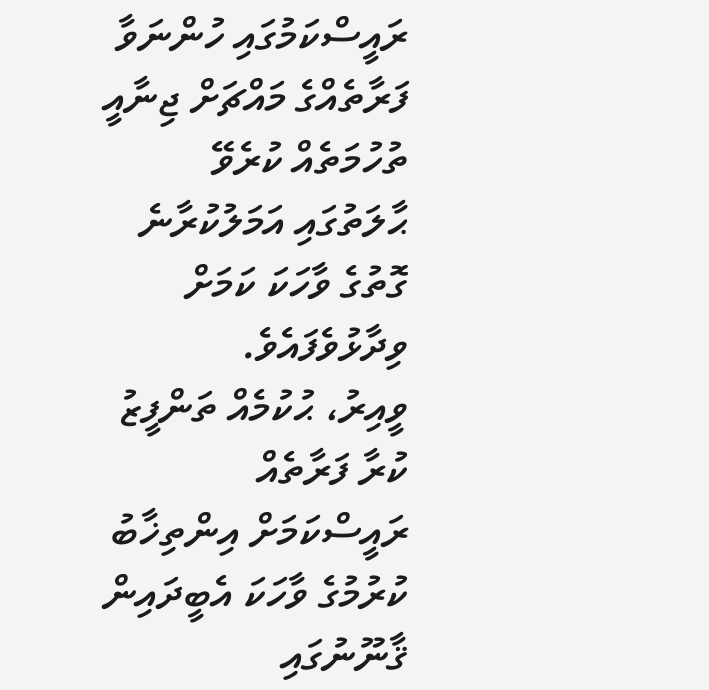ރައީސްކަމުގައި ހުންނަވާ ފަރާތެއްގެ މައްޗަށް ޖިނާއީ ތުހުމަތެއް ކުރެވޭ ޙާލަތުގައި އަމަލުކުރާނެ ގޮތުގެ ވާހަކަ ކަމަށް ވިދާޅުވެފައެވެ.
ވީއިރު، ޙުކުމެއް ތަންފީޒު ކުރާ ފަރާތެއް ރައީސްކަމަށް އިންތިޚާބު ކުރުމުގެ ވާހަކަ އެބީދައިން ޤާނޫނުގައި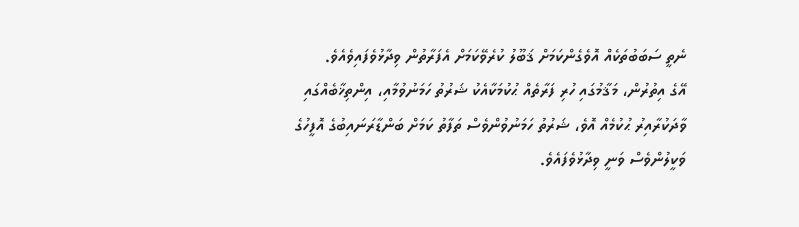ނެތީ ސަބަބުތަކެއް އޮވެގެންކަމަށް ޤަބޫލު ކުރެވޭކަމަށް އެފަރާތުން ވިދާޅުވެފައިވެއެވެ.
އޭގެ އިތުރުން، މަޤާމުގައި ހުރި ފަރާތެއް ޙުކުމަކާއެކު ޝަރުތު ހަމަނުވުމާއި، އިންތިޚާބެއްގައި ވާދަކުރާއިރު ޙުކުމެއް އޮވެ، ޝަރުތު ހަމަނުވުންވެސް ތަފާތު ކަމަށް ބަންޑާރަނައިބުގެ އޮފީހުގެ ވަކީލުންވެސް ވަނީ ވިދާޅުވެފައެވެ.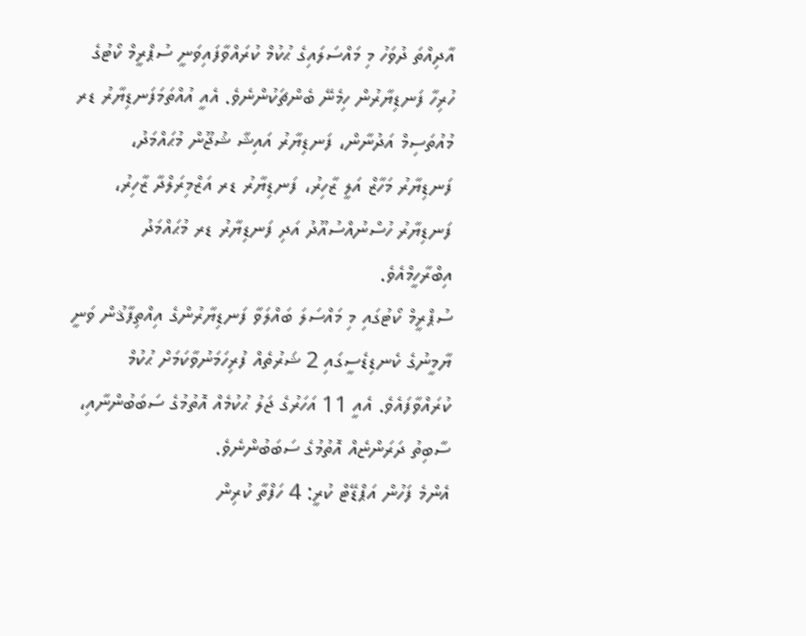އާދިއްތަ ދުވަހު މި މައްސަލައިގެ ޙުކުމް ކުރައްވާފައިވަނީ ސުޕްރީމް ކޯޓުގެ ހުރިހާ ފަނޑިޔާރުން ހިމެނޭ ބެންޗަކުންނެވެ. އެއީ އުއްތަމަފަނޑިޔާރު ޑރ މުއުތަސިމް އަދުނާން، ފަނޑިޔާރު އައިޝާ ޝުޖޫން މުޙައްމަދު، ފަނޑިޔާރު މަހާޒް އަލީ ޒާހިރު، ފަނޑިޔާރު ޑރ އަޒްމިރަލްދާ ޒާހިރު، ފަނޑިޔާރު ހުސްނުއްސުއޫދު އަދި ފަނޑިޔާރު ޑރ މުޙައްމަދު އިބްރާހީމްއެވެ.
ސުޕްރީމް ކޯޓުގައި މި މައްސަލަ ބައްލަވާ ފަނޑިޔާރުންގެ އިއްތިފާޤުން ވަނީ ޔާމީނުގެ ކެނޑިޑެސީގައި 2 ޝަރުތެއް ފުރިހަމަނުވާކަމަށް ޙުކުމް ކުރައްވާފައެވެ. އެއީ 11 އަހަރުގެ ޖަލު ޙުކުމެއް އޮތުމުގެ ސަބަބުންނާއި، ސާބިތު ދަރަންޏެއް އޮތުމުގެ ސަބަބުންނެވެ.
އެންމެ ފަހުން އަޕްޑޭޓް ކުރީ: 4 ހަފްތާ ކުރިން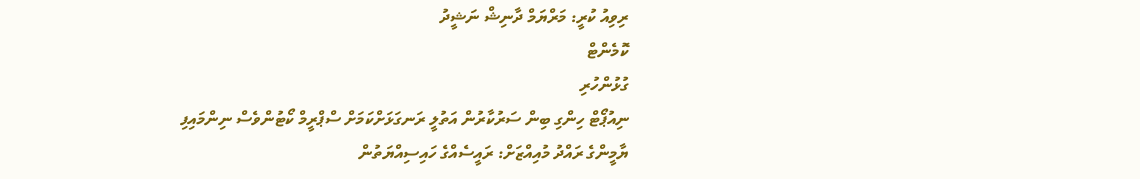ރިވިއު ކުރީ: މަރްޔަމް ދާނިޝް ނަޝީދު
ކޮމެންޓް
ގުޅުންހުރި
ނިއުޕޯޓް ހިންގި ބިން ސަރުކާރުން އަތުލީ ރަނގަޅަށްކަމަށް ސްޕްރީމް ކޯޓުންވެސް ނިންމައިފި
ޔާމީންގެ ރައްދު މުއިއްޒަށް: ރައީސެއްގެ ހައިސިއްޔަތުން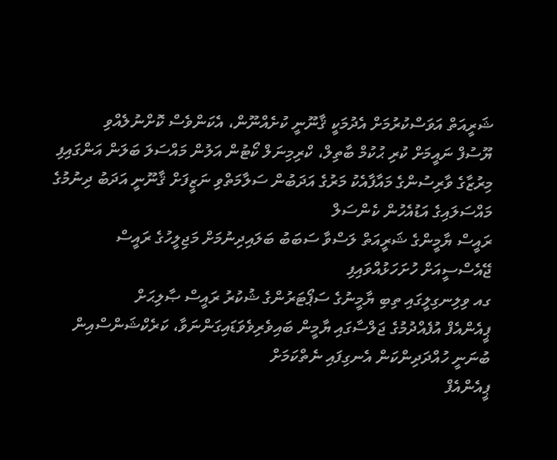ޝަރީއަތް އަވަސްކުރުމަށް އެދުމަކީ ޤާނޫނީ ކުށެއްނޫން، އެކަންވެސް ކޮށްނުލެއްވި
ޔޫސުފް ނައީމަށް ކުރި ޙުކުމް ބާތިލް، ކްރިމިނަލް ކޯޓުން އަލުން މައްސަލަ ބަލަން އަންގައިފި
މިރުޒާގެ ވާރިސުންގެ މައާފާއެކު މަރުގެ އަދަބުން ސަލާމަތްވި ނަޒީފަށް ޤާނޫނީ އަދަބު ދިނުމުގެ މައްސަލައިގެ އަޑުއެހުން ކެންސަލް
ރައީސް ޔާމީންގެ ޝަރީއަތް ލަސްވާ ސަބަބު ބަލައިދިނުމަށް މަޖިލީހުގެ ރައީސް ޖޭއެސްސީއަށް ހުށަހަޅުއްވައިފި
ގއ ވިލިނގިލީގައި ތިބި ޔާމީނުގެ ސަޕޯޓަރުންގެ ޝުކުރު ރައީސް ޞާލިޙަށް
ޕީއެންއެފް އުފެއްދުމުގެ ޖަލްސާގައި ޔާމީން ބައިވެރިވެވަޑައިގަންނަވާ، ކަރެކްޝަންސްއިން ބުނަނީ ހުއްދަދިންކަން އެނގިފައި ނެތްކަމަށް
ޕީއެންއެފް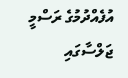އުފެއްދުމުގެ ރަސްމީ ޖަލްސާގައި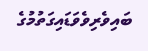ބައިވެރިވެވަޑައިގަތުމުގެ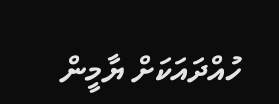ހުއްދައަކަށް ޔާމީން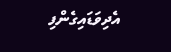އެދިވަޑައިގެންފި